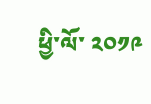ཕྱི་ལོ་ ༢༠༡༩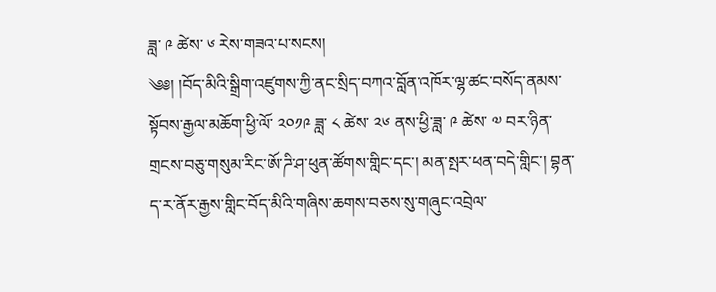ཟླ་ ༩ ཚེས་ ༦ རེས་གཟའ་པ་སངས།
༄༅། །བོད་མིའི་སྒྲིག་འཛུགས་ཀྱི་ནང་སྲིད་བཀའ་བློན་འཁོར་ལྷ་ཚང་བསོད་ནམས་སྟོབས་རྒྱལ་མཆོག་ཕྱི་ལོ་ ༢༠༡༩ ཟླ་ ༨ ཚེས་ ༢༦ ནས་ཕྱི་ཟླ་ ༩ ཚེས་ ༧ བར་ཉིན་གྲངས་བཅུ་གསུམ་རིང་ཨོ་ཌི་ཤ་ཕུན་ཚོགས་གླིང་དང་། མན་སྤར་ཕན་བདེ་གླིང་། བྷན་ད་ར་ནོར་རྒྱས་གླིང་བོད་མིའི་གཞིས་ཆགས་བཅས་སུ་གཞུང་འབྲེལ་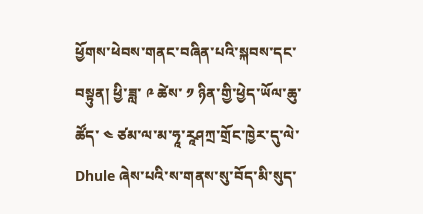ཕྱོགས་ཕེབས་གནང་བཞིན་པའི་སྐབས་དང་བསྟུན། ཕྱི་ཟླ་ ༩ ཚེས་ ༡ ཉིན་གྱི་ཕྱེད་ཡོལ་ཆུ་ཚོད་ ༤ ཙམ་ལ་མ་ཧཱ་རཱཤཀྲ་གྲོང་ཁྱེར་དུ་ལེ་ Dhule ཞེས་པའི་ས་གནས་སུ་བོད་མི་སུད་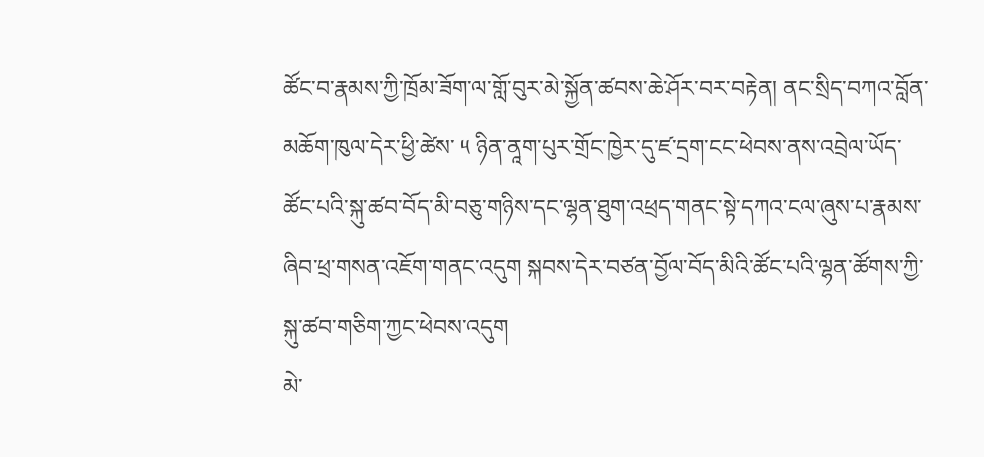ཚོང་བ་རྣམས་ཀྱི་ཁྲོམ་ཟོག་ལ་གློ་བུར་མེ་སྐྱོན་ཚབས་ཆེ་ཤོར་བར་བརྟེན། ནང་སྲིད་བཀའ་བློན་མཆོག་ཁུལ་དེར་ཕྱི་ཚེས་ ༥ ཉིན་ནཱག་པུར་གྲོང་ཁྱེར་དུ་ཛ་དྲག་ངང་ཕེབས་ནས་འབྲེལ་ཡོད་ཚོང་པའི་སྐུ་ཚབ་བོད་མི་བཅུ་གཉིས་དང་ལྷན་ཐུག་འཕྲད་གནང་སྟེ་དཀའ་ངལ་ཞུས་པ་རྣམས་ཞིབ་ཕྲ་གསན་འཇོག་གནང་འདུག སྐབས་དེར་བཙན་བྱོལ་བོད་མིའི་ཚོང་པའི་ལྷན་ཚོགས་ཀྱི་སྐུ་ཚབ་གཅིག་ཀྱང་ཕེབས་འདུག
མེ་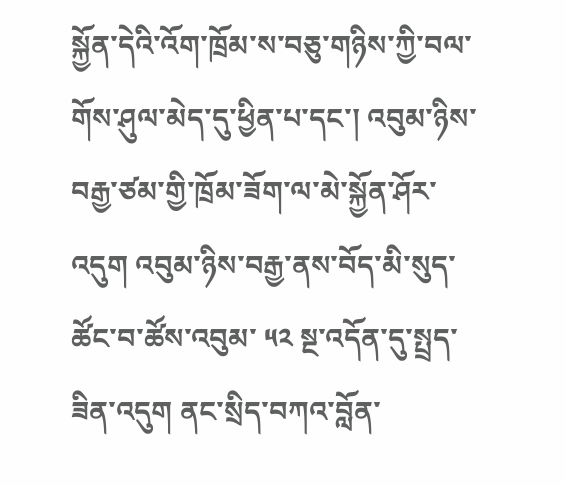སྐྱོན་དེའི་འོག་ཁྲོམ་ས་བཅུ་གཉིས་ཀྱི་བལ་གོས་ཤུལ་མེད་དུ་ཕྱིན་པ་དང་། འབུམ་ཉིས་བརྒྱ་ཙམ་གྱི་ཁྲོམ་ཟོག་ལ་མེ་སྐྱོན་ཤོར་འདུག འབུམ་ཉིས་བརྒྱ་ནས་བོད་མི་སུད་ཚོང་བ་ཚོས་འབུམ་ ༥༢ སྔ་འདོན་དུ་སྤྲད་ཟིན་འདུག ནང་སྲིད་བཀའ་བློན་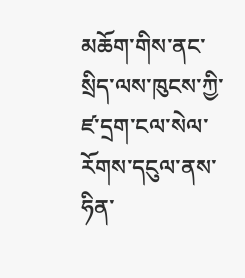མཆོག་གིས་ནང་སྲིད་ལས་ཁུངས་ཀྱི་ཛ་དྲག་ངལ་སེལ་རོགས་དངུལ་ནས་ཧིན་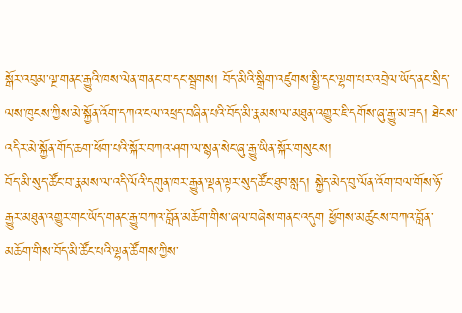སྒོར་འབུམ་ལྔ་གནང་རྒྱུའི་ཁས་ལེན་གནང་བ་དང་སྦྲགས། བོད་མིའི་སྒྲིག་འཛུགས་སྤྱི་དང་ལྷག་པར་འབྲེལ་ཡོད་ནང་སྲིད་ལས་ཁུངས་ཀྱིས་མེ་སྐྱོན་འོག་དཀའ་ངལ་འཕྲད་བཞིན་པའི་བོད་མི་རྣམས་ལ་མཐུན་འགྱུར་ཇི་དགོས་ཞུ་རྒྱུ་མ་ཟད། ཐེངས་འདིར་མེ་སྐྱོན་གོད་ཆག་ཕོག་པའི་སྐོར་བཀའ་ཤག་ལ་སྙན་སེང་ཞུ་རྒྱུ་ཡིན་སྐོར་གསུངས།
བོད་མི་སུད་ཚོང་བ་རྣམས་ལ་འདི་ལོའི་དགུན་ཁར་རྒྱུན་ལྡན་ལྟར་སུད་ཚོང་ཐུབ་སླད། སྐྱེད་མེད་བུ་ལོན་འོག་བལ་གོས་ཉོ་རྒྱུར་མཐུན་འགྱུར་གང་ཡོད་གནང་རྒྱུ་བཀའ་བློན་མཆོག་གིས་ཞལ་བཞེས་གནང་འདུག ཕྱོགས་མཚུངས་བཀའ་བློན་མཆོག་གིས་བོད་མི་ཚོང་པའི་ལྷན་ཚོགས་ཀྱིས་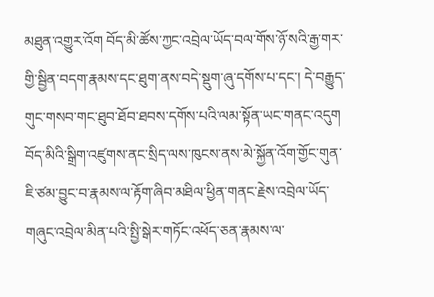མཐུན་འགྱུར་འོག བོད་མི་ཚོས་ཀྱང་འབྲེལ་ཡོད་བལ་གོས་ཉོ་སའི་རྒྱ་གར་གྱི་སྦྱིན་བདག་རྣམས་དང་ཐུག་ནས་བདེ་སྡུག་ཞུ་དགོས་པ་དང་། དེ་བརྒྱུད་གུང་གསབ་གང་ཐུབ་ཐོབ་ཐབས་དགོས་པའི་ལམ་སྟོན་ཡང་གནང་འདུག
བོད་མིའི་སྒྲིག་འཛུགས་ནང་སྲིད་ལས་ཁུངས་ནས་མེ་སྐྱོན་འོག་གྱོང་གུན་ཇི་ཙམ་བྱུང་བ་རྣམས་ལ་རྟོག་ཞིབ་མཐིལ་ཕྱིན་གནང་རྗེས་འབྲེལ་ཡོད་གཞུང་འབྲེལ་མིན་པའི་སྤྱི་སྒེར་གཏོང་འཕོད་ཅན་རྣམས་ལ་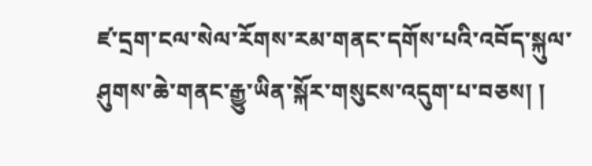ཛ་དྲག་ངལ་སེལ་རོགས་རམ་གནང་དགོས་པའི་འབོད་སྐུལ་ཤུགས་ཆེ་གནང་རྒྱུ་ཡིན་སྐོར་གསུངས་འདུག་པ་བཅས། །